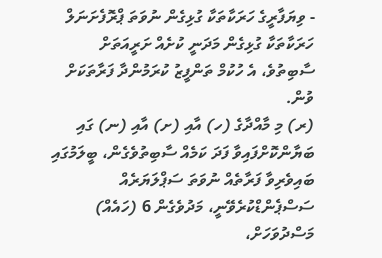- ވިޔަފާރީގެ ހަރަކާތަކާ ގުޅިގެން ނުވަތަ ޕްރޮފެށަނަލް ހަރަކާތަކާ ގުޅިގެން މަދަނީ ކުށެއް ށަރީއަތަށް ސާބިތުވެ، އެ ހުކުމް ތަންފީޒު ކުރަމުންދާ ފަރާތަކަށް ވުން.
(ރ) މި މާއްދާގެ (ހ) އާއި (ށ) އާއި (ނ) ގައި ބަޔާންކޮށްފައިވާ ފަދަ ކަމެއް ސާބިތުވެގެން، ބީލަމުގައި ބައިވެރިވާ ފަރާތެއް ނުވަތަ ސަޕްލަޔަރެއް ސަސްޕެންޑްކުރެވޭނީ، މަދުވެގެން 6 (ހައެއް) މަސްދުވަހަށް،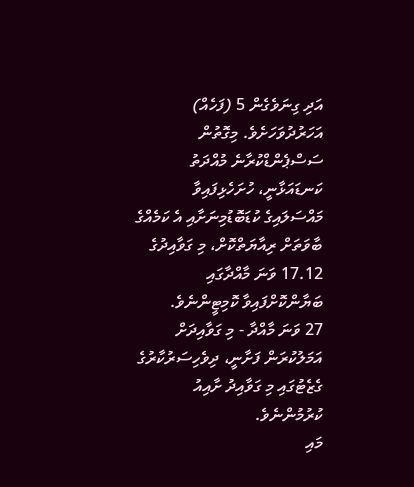އަދި ގިނަވެގެން 5 (ފަހެއް) އަހަރުދުވަހަށެވެ. މިގޮތުން ސަސްޕެންޑްކުރާނެ މުއްދަތު ކަނޑައަޅާނީ، ހުށަހެޅިފައިވާ މައްސަލައިގެ ކުޑަބޮޑުމިނަށާއި އެ ކަމެއްގެ ބާވަތަށް ރިއާޔަތްކޮށް، މި ގަވާއިދުގެ 17.12 ވަނަ މާއްދާގައި ބަޔާންކޮށްފައިވާ ކޮމިޓީންނެވެ.
27 ވަނަ މާއްދާ - މި ގަވާއިދަށް އަމަލުކުރަން ފަށާނީ، ދިވެހިސަރުކާރުގެ ގެޒެޓުގައި މި ގަވާއިދު ށާއިއު ކުރުމުންނެވެ.
މައި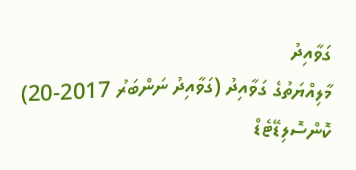ގަވާއިދު
މާލިއްޔަތުގެ ގަވާއިދު (ގަވާއިދު ނަންބަރު 2017-20)
ކޮންސޮލިޑޭޓެޑް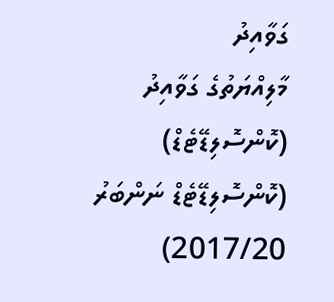ގަވާއިދު
މާލިއްޔަތުގެ ގަވާއިދު (ކޮންސޮލިޑޭޓެޑް) (ކޮންސޮލިޑޭޓެޑް ނަންބަރު 2017/20)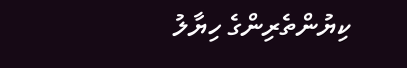ކިޔުންތެރިންގެ ހިޔާލު